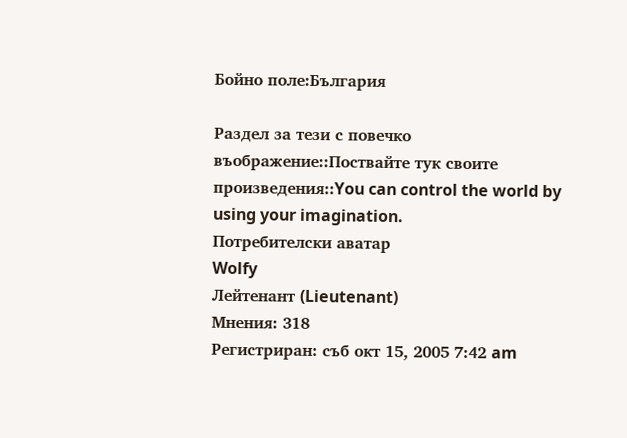Бойно поле:България

Раздел за тези с повечко въображение::Поствайте тук своите произведения::You can control the world by using your imagination.
Потребителски аватар
Wolfy
Лейтенант (Lieutenant)
Мнения: 318
Регистриран: съб окт 15, 2005 7:42 am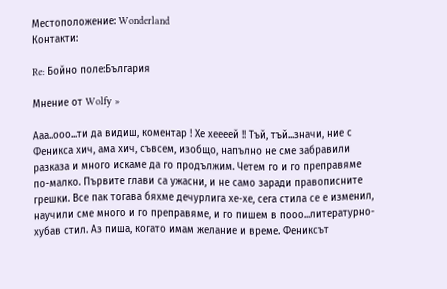Местоположение: Wonderland
Контакти:

Re: Бойно поле:България

Мнение от Wolfy »

Ааа..ооо...ти да видиш, коментар ! Хе хеееей !! Тъй, тъй...значи, ние с Феникса хич, ама хич, съвсем, изобщо, напълно не сме забравили разказа и много искаме да го продължим. Четем го и го преправяме по-малко. Първите глави са ужасни, и не само заради правописните грешки. Все пак тогава бяхме дечурлига хе-хе, сега стила се е изменил, научили сме много и го преправяме, и го пишем в пооо...литературно-хубав стил. Аз пиша, когато имам желание и време. Фениксът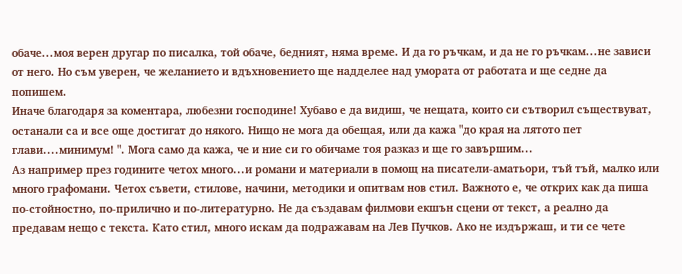обаче...моя верен другар по писалка, той обаче, бедният, няма време. И да го ръчкам, и да не го ръчкам...не зависи от него. Но съм уверен, че желанието и вдъхновението ще надделее над умората от работата и ще седне да попишем.
Иначе благодаря за коментара, любезни господине! Хубаво е да видиш, че нещата, които си сътворил съществуват, останали са и все още достигат до някого. Нищо не мога да обещая, или да кажа "до края на лятото пет глави....минимум! ". Мога само да кажа, че и ние си го обичаме тоя разказ и ще го завършим...
Аз например през годините четох много...и романи и материали в помощ на писатели-аматьори, тъй тъй, малко или много графомани. Четох съвети, стилове, начини, методики и опитвам нов стил. Важното е, че открих как да пиша по-стойностно, по-прилично и по-литературно. Не да създавам филмови екшън сцени от текст, а реално да предавам нещо с текста. Като стил, много искам да подражавам на Лев Пучков. Ако не издържаш, и ти се чете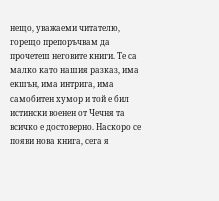нещо, уважаеми читателю, горещо препоръчвам да прочетеш неговите книги. Те са малко като нашия разказ, има екшън, има интрига, има самобитен хумор и той е бил истински военен от Чечня та всичко е достоверно. Наскоро се появи нова книга, сега я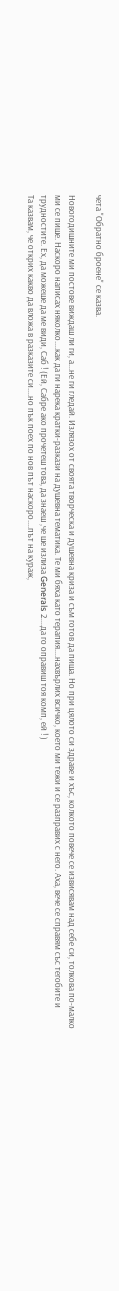чета "Обратно броене" се казва.

Новогодишните ми постове виждаш ли ги, а...не ги гледай. Излязох от своята творческа и душевна криза и съм готов да пиша. Но при цялото си здраве и хъс, колкото повече се извисявам над себе си, толкова по-малко ми се пише. Наскоро написах няколко....как да ги нарека кратки-разкази на душевна тематика. Те ми бяха като терапия....нахвърлих всичко, което ми тежи и се разправих с него. Аха, вече се справям със тегобите и трудностите. Ех, да можеше да ме види, Саб ! (Ей, Сабре ако прочетеш това, да знаеш ,че ше излиза Generals 2....да го оправиш тоя комп, ей ! )
Та казвам, че открих какво да вложа в разказите си....но пък поех по нов път наскоро....път на кураж,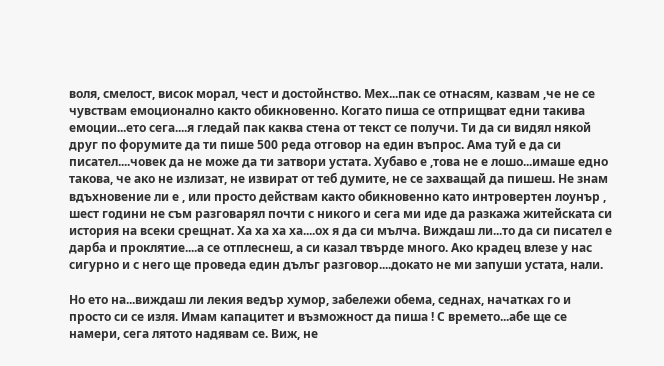воля, смелост, висок морал, чест и достойнство. Мех...пак се отнасям, казвам ,че не се чувствам емоционално както обикновенно. Когато пиша се отприщват едни такива емоции...ето сега....я гледай пак каква стена от текст се получи. Ти да си видял някой друг по форумите да ти пише 500 реда отговор на един въпрос. Ама туй е да си писател....човек да не може да ти затвори устата. Хубаво е ,това не е лошо...имаше едно такова, че ако не излизат, не извират от теб думите, не се захващай да пишеш. Не знам вдъхновение ли е , или просто действам както обикновенно като интровертен лоунър , шест години не съм разговарял почти с никого и сега ми иде да разкажа житейската си история на всеки срещнат. Ха ха ха ха....ох я да си мълча. Виждаш ли...то да си писател е дарба и проклятие....а се отплеснеш, а си казал твърде много. Ако крадец влезе у нас сигурно и с него ще проведа един дълъг разговор....докато не ми запуши устата, нали.

Но ето на...виждаш ли лекия ведър хумор, забележи обема, седнах, начатках го и просто си се изля. Имам капацитет и възможност да пиша ! С времето...абе ще се намери, сега лятото надявам се. Виж, не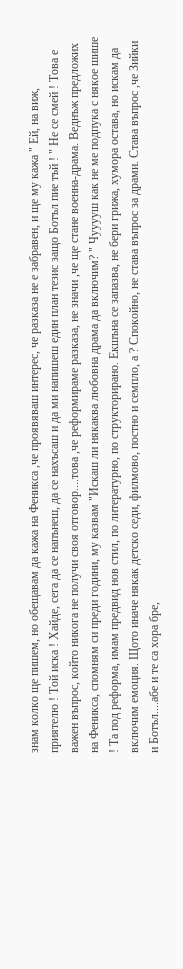знам колко ще пишем, но обещавам да кажа на Феникса ,че проявяваш интерес, че разказа не е забравен, и ще му кажа " Ей, на виж, приятелю ! Той иска ! Хайде, сега да се напънеш, да се нахъсаш и да ми напишеш един план тезис защо Ботъл пие тъй ! " Не се смей ! Това е важен въпрос, който никога не получи своя отговор....това ,че реформираме разказа, не значи ,че ще стане военна-драма. Веднъж предложих на Феникса, спомням си преди години, му казвам "Искаш ли някаква любовна драма да включим? " Чууууш как не ме подпука с някое шише ! Та под реформа, имам предвид нов стил, по литературно, по структорирано. Екшъна се запазва, не бери грижа, хумора остава, но искам да включим емоция. Щото иначе някак детско седи, филмово, постно и семпло, а ? Спокойно, не става въпрос за драми. Става въпрос ,че Зийки и Ботъл....абе и те са хора бре,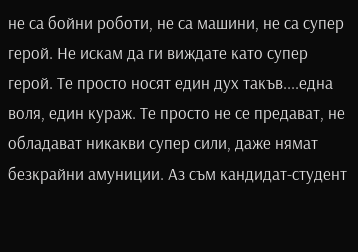не са бойни роботи, не са машини, не са супер герой. Не искам да ги виждате като супер герой. Те просто носят един дух такъв....една воля, един кураж. Те просто не се предават, не обладават никакви супер сили, даже нямат безкрайни амуниции. Аз съм кандидат-студент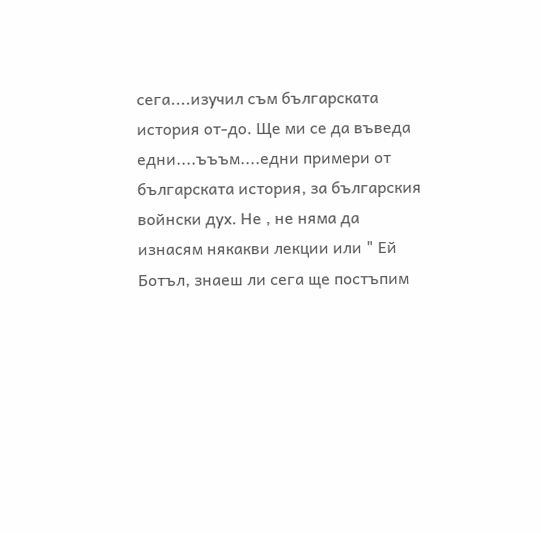сега....изучил съм българската история от-до. Ще ми се да въведа едни....ъъъм....едни примери от българската история, за българския войнски дух. Не , не няма да изнасям някакви лекции или " Ей Ботъл, знаеш ли сега ще постъпим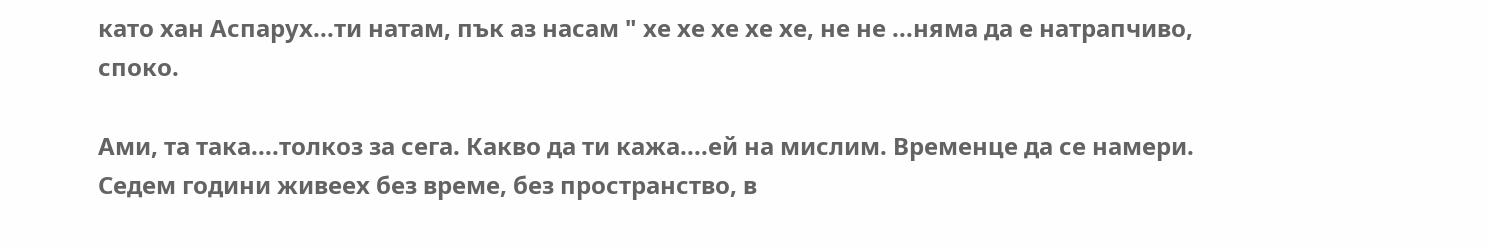като хан Аспарух...ти натам, пък аз насам " хе хе хе хе хе, не не ...няма да е натрапчиво, споко.

Ами, та така....толкоз за сега. Какво да ти кажа....ей на мислим. Временце да се намери. Седем години живеех без време, без пространство, в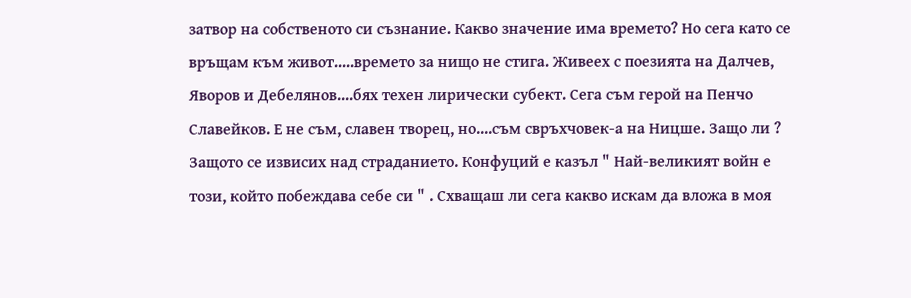затвор на собственото си съзнание. Какво значение има времето? Но сега като се връщам към живот.....времето за нищо не стига. Живеех с поезията на Далчев, Яворов и Дебелянов....бях техен лирически субект. Сега съм герой на Пенчо Славейков. Е не съм, славен творец, но....съм свръхчовек-а на Ницше. Защо ли ? Защото се извисих над страданието. Конфуций е казъл " Най-великият войн е този, който побеждава себе си " . Схващаш ли сега какво искам да вложа в моя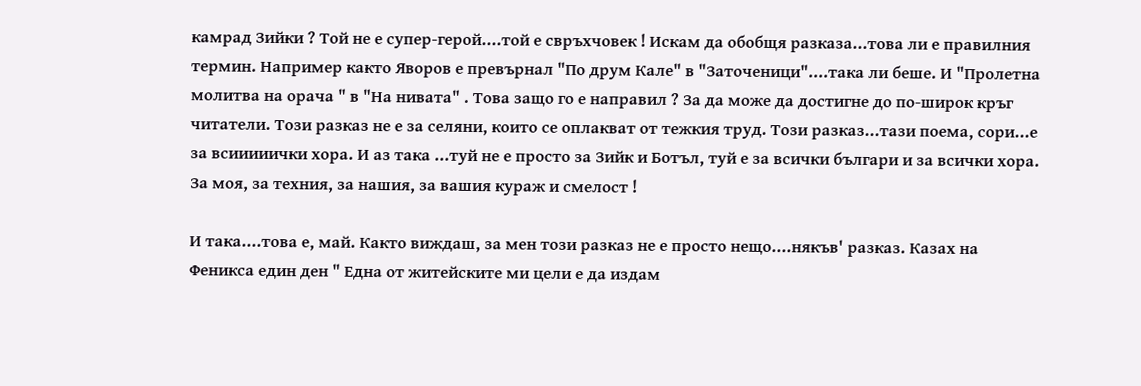камрад Зийки ? Той не е супер-герой....той е свръхчовек ! Искам да обобщя разказа...това ли е правилния термин. Например както Яворов е превърнал "По друм Кале" в "Заточеници"....така ли беше. И "Пролетна молитва на орача " в "На нивата" . Това защо го е направил ? За да може да достигне до по-широк кръг читатели. Този разказ не е за селяни, които се оплакват от тежкия труд. Този разказ...тази поема, сори...е за всииииички хора. И аз така ...туй не е просто за Зийк и Ботъл, туй е за всички българи и за всички хора. За моя, за техния, за нашия, за вашия кураж и смелост !

И така....това е, май. Както виждаш, за мен този разказ не е просто нещо....някъв' разказ. Казах на Феникса един ден " Една от житейските ми цели е да издам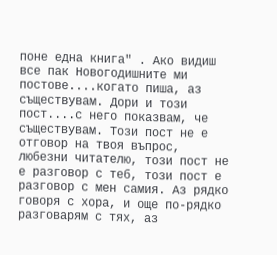поне една книга" . Ако видиш все пак Новогодишните ми постове....когато пиша, аз съществувам. Дори и този пост....с него показвам, че съществувам. Този пост не е отговор на твоя въпрос, любезни читателю, този пост не е разговор с теб, този пост е разговор с мен самия. Аз рядко говоря с хора, и още по-рядко разговарям с тях, аз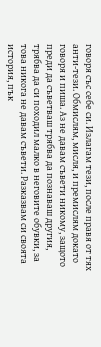говоря със себе си. Излагам тези, после правя от тях анти-тези. Обмислям, мисля, и премислям докато говоря и пиша. Аз не давам съвети никому, защото преди да съветваш трябва да познаваш другия, трябва да си походил малко в неговите обувки, за това никога не давам съвети. Разказвам си своята история, пък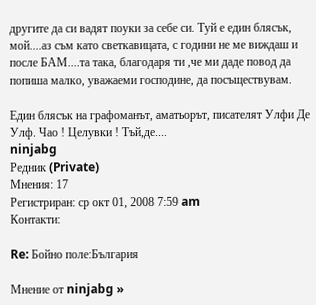другите да си вадят поуки за себе си. Туй е един блясък, мой....аз съм като светкавицата, с години не ме виждаш и после БАМ....та така, благодаря ти ,че ми даде повод да попиша малко, уважаеми господине, да посъществувам.

Един блясък на графоманът, аматьорът, писателят Улфи Де Улф. Чао ! Целувки ! Тъй,де....
ninjabg
Редник (Private)
Мнения: 17
Регистриран: ср окт 01, 2008 7:59 am
Контакти:

Re: Бойно поле:България

Мнение от ninjabg »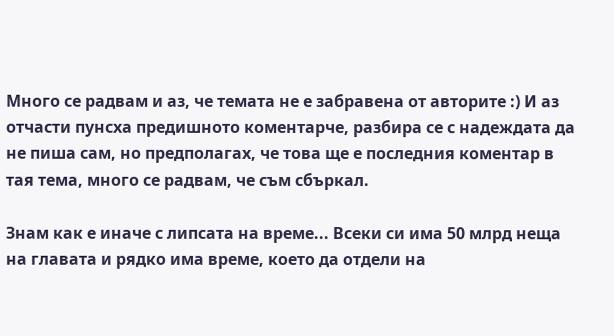Много се радвам и аз, че темата не е забравена от авторите :) И аз отчасти пунсха предишното коментарче, разбира се с надеждата да не пиша сам, но предполагах, че това ще е последния коментар в тая тема, много се радвам, че съм сбъркал.

Знам как е иначе с липсата на време... Всеки си има 50 млрд неща на главата и рядко има време, което да отдели на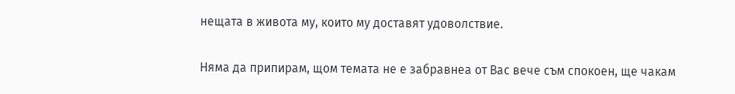нещата в живота му, които му доставят удоволствие.

Няма да припирам, щом темата не е забравнеа от Вас вече съм спокоен, ще чакам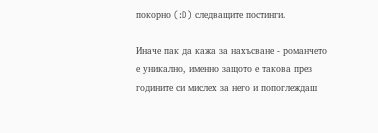покорно (:D) следващите постинги.

Иначе пак да кажа за нахъсване - романчето е уникално, именно защото е такова през годините си мислех за него и попоглеждаш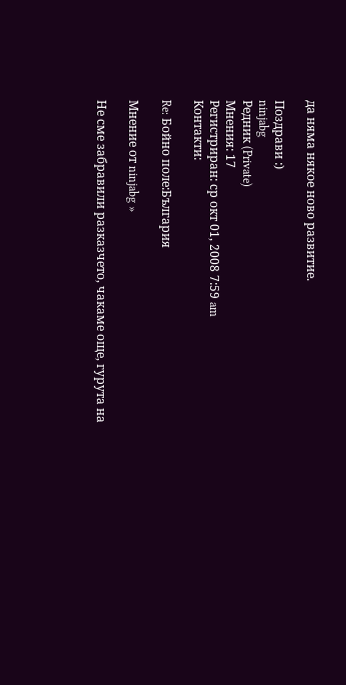да няма някое ново развитие.

Поздрави :)
ninjabg
Редник (Private)
Мнения: 17
Регистриран: ср окт 01, 2008 7:59 am
Контакти:

Re: Бойно поле:България

Мнение от ninjabg »

Не сме забравили разказчето, чакаме още, гурута на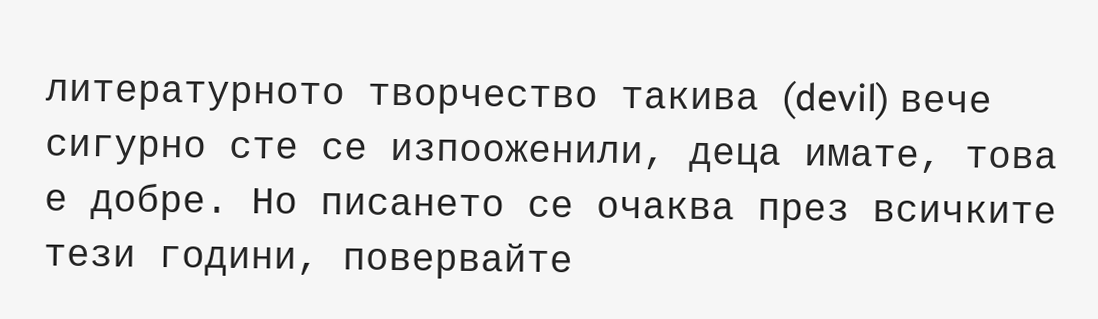литературното творчество такива (devil) вече сигурно сте се изпооженили, деца имате, това е добре. Но писането се очаква през всичките тези години, повервайте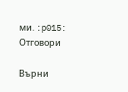ми. :p015:
Отговори

Върни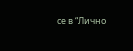се в “Лично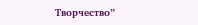Творчество”